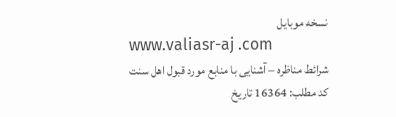نسخه موبایل
www.valiasr-aj .com
شرائط مناظره – آشنایی با منابع مورد قبول اهل سنت
کد مطلب: 16364 تاریخ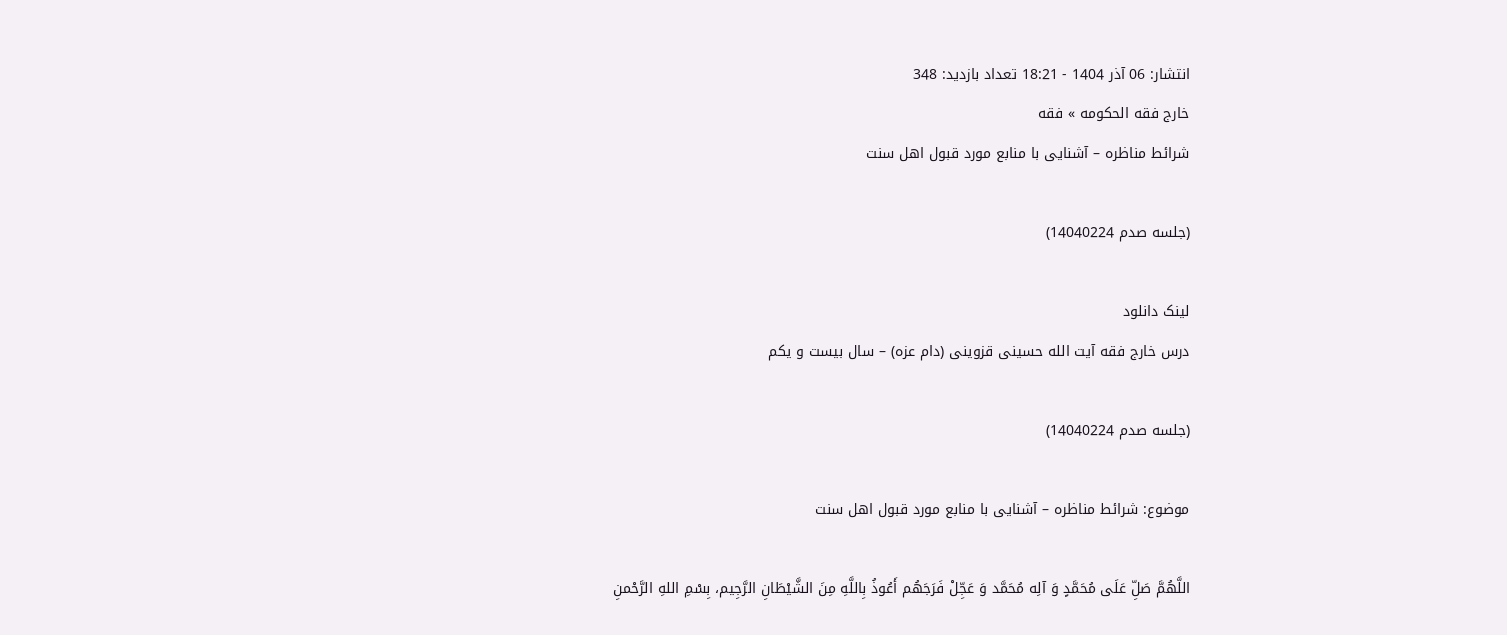انتشار: 06 آذر 1404 - 18:21 تعداد بازدید: 348
خارج فقه الحکومه » فقه
شرائط مناظره – آشنایی با منابع مورد قبول اهل سنت

(جلسه صدم 14040224)

لينک دانلود
درس خارج فقه آیت الله حسینی قزوینی (دام عزه) – سال بیست و یکم

(جلسه صدم 14040224)

موضوع: شرائط مناظره – آشنایی با منابع مورد قبول اهل سنت

اللَّهُمَّ صَلِّ عَلَى مُحَمَّدٍ وَ آلِه مُحَمَّد وَ عَجِّلْ فَرَجَهُم أَعُوذُ بِاللَّهِ مِنَ الشَّيْطَانِ الرَّجِيم، بِسْمِ اللهِ الرَّحْمنِ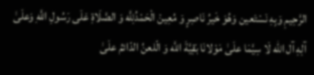الرَّحِیمِ وَبِهِ نَسْتَعين وَهُوَ خَيرُ نَاصِرٍ وَ مُعِينْ الْحَمْدُلِلَّه وَ الصَّلَاةِ عَلَى رَسُولِ اللَّهِ وَعلَیٰ آلِهِ آل الله لَا سِيَّمَا علَیٰ مَوْلانَا بَقِيَّةَ اللَّه وَ الّلعنُ الدّائمُ علَیٰ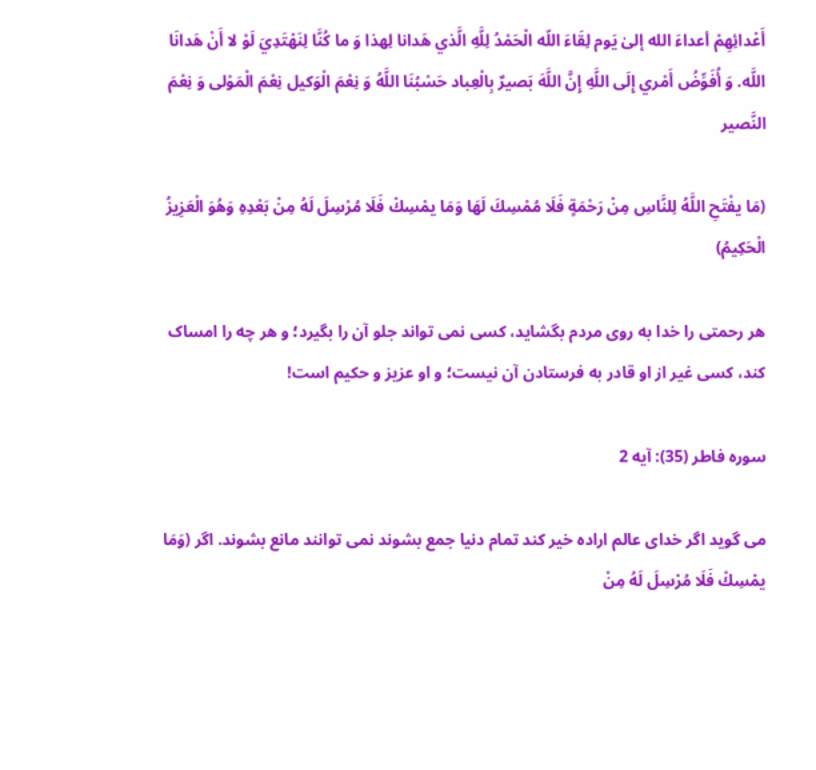أَعْدائِهِمْ أعداءَ الله إلىٰ يَوم لِقَاءَ اللّه الْحَمْدُ لِلَّهِ الَّذي هَدانا لِهذا وَ ما كُنَّا لِنَهْتَدِيَ لَوْ لا أَنْ هَدانَا اللَّه. وَ أُفَوِّضُ أَمْري إِلَى اللَّهِ إِنَّ اللَّهَ بَصيرٌ بِالْعِباد حَسْبُنَا اللَّهُ وَ نِعْمَ الْوَكيل نِعْمَ الْمَوْلى وَ نِعْمَ النَّصير

(مَا يفْتَحِ اللَّهُ لِلنَّاسِ مِنْ رَحْمَةٍ فَلَا مُمْسِكَ لَهَا وَمَا يمْسِكْ فَلَا مُرْسِلَ لَهُ مِنْ بَعْدِهِ وَهُوَ الْعَزِيزُ الْحَكِيمُ)

هر رحمتی را خدا به روی مردم بگشايد، کسی نمی ‌تواند جلو آن را بگيرد؛ و هر چه را امساک کند، کسی غير از او قادر به فرستادن آن نيست؛ و او عزيز و حکيم است!

سوره فاطر (35): آیه 2

می گوید اگر خدای عالم اراده خیر کند تمام دنیا جمع بشوند نمی توانند مانع بشوند. اگر (وَمَا يمْسِكْ فَلَا مُرْسِلَ لَهُ مِنْ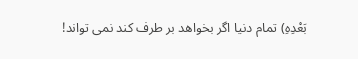بَعْدِهِ) تمام دنیا اگر بخواهد بر طرف کند نمی تواند!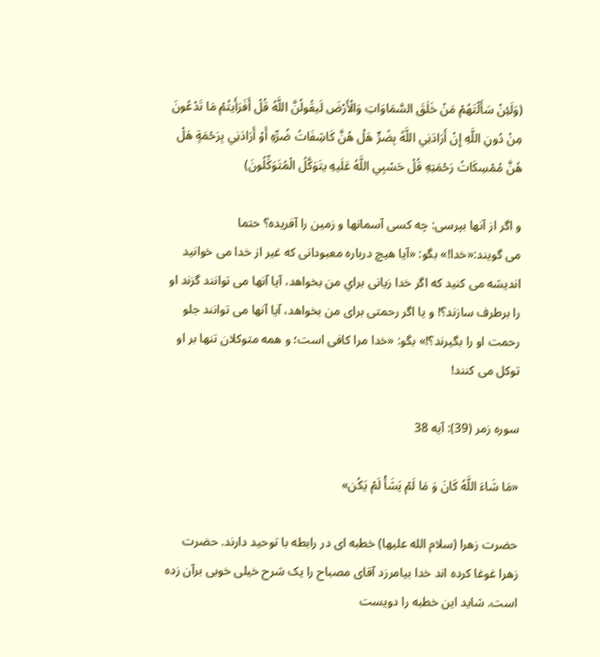(وَلَئِنْ سَأَلْتَهُمْ مَنْ خَلَقَ السَّمَاوَاتِ وَالْأَرْضَ لَيقُولُنَّ اللَّهُ قُلْ أَفَرَأَيتُمْ مَا تَدْعُونَ مِنْ دُونِ اللَّهِ إِنْ أَرَادَنِي اللَّهُ بِضُرٍّ هَلْ هُنَّ كَاشِفَاتُ ضُرِّهِ أَوْ أَرَادَنِي بِرَحْمَةٍ هَلْ هُنَّ مُمْسِكَاتُ رَحْمَتِهِ قُلْ حَسْبِي اللَّهُ عَلَيهِ يتَوَكَّلُ الْمُتَوَكِّلُونَ)

و اگر از آنها بپرسی: چه کسی آسمانها و زمين را آفريده؟ حتما می ‌گويند:«خدا!» بگو: «آيا هيچ درباره معبودانی که غير از خدا می ‌خوانيد انديشه می ‌کنيد که اگر خدا زيانی براي من بخواهد، آيا آنها می ‌توانند گزند او را برطرف سازند؟! و يا اگر رحمتی برای من بخواهد، آيا آنها می ‌توانند جلو رحمت او را بگيرند؟!» بگو: «خدا مرا کافی است؛ و همه متوکلان تنها بر او توکل می ‌کنند!

سوره زمر (39): آیه 38

«مَا شَاءَ اللَّهُ كَانَ وَ مَا لَمْ يَشَأْ لَمْ يَكُن»

حضرت زهرا (سلام الله علیها) خطبه ای در رابطه با توحید دارند. حضرت زهرا غوغا کرده اند خدا بیامرزد آقای مصباح را یک شرح خیلی خوبی برآن زده است. شاید این خطبه را دویست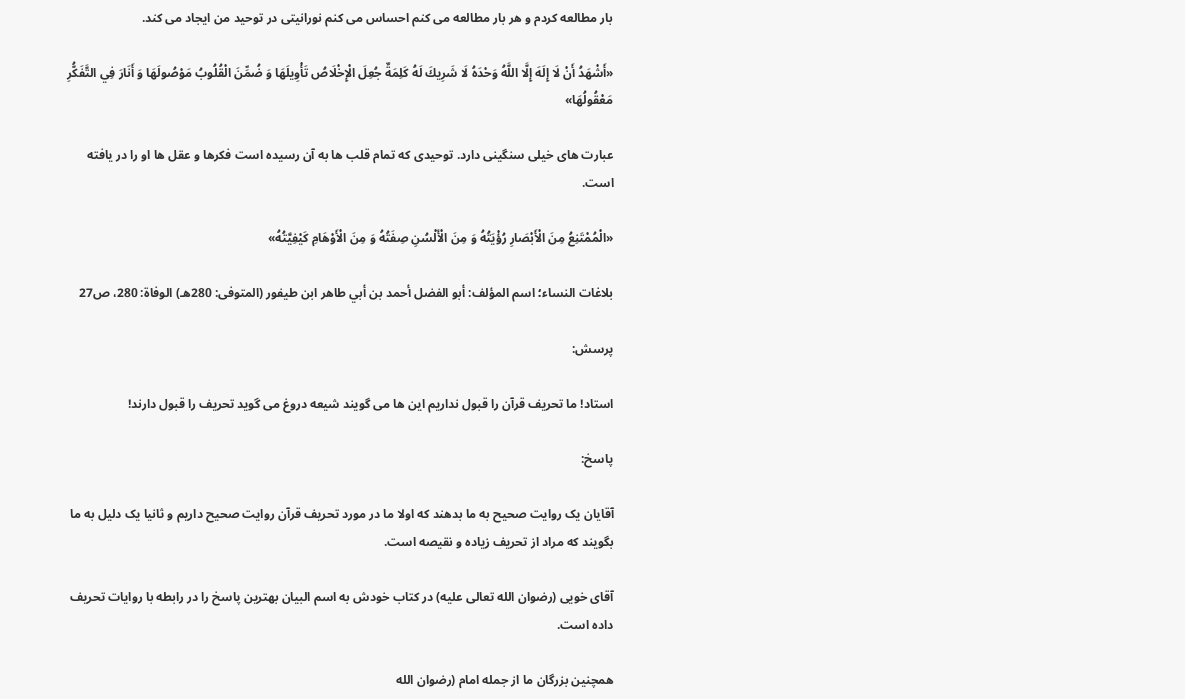بار مطالعه کردم و هر بار مطالعه می کنم احساس می کنم نورانیتی در توحید من ایجاد می کند.

«أَشْهَدُ أَنْ لَا إِلَهَ إِلَّا اللَّهُ وَحْدَهُ لَا شَرِيكَ لَهُ كَلِمَةٌ جُعِلَ الْإِخْلَاصُ تَأْوِيلَهَا وَ ضُمِّنَ الْقُلُوبُ مَوْصُولَهَا وَ أَنَارَ فِي التَّفَكُّرِ مَعْقُولُهَا»

عبارت های خیلی سنگینی دارد. توحیدی که تمام قلب ها به آن رسیده است فکرها و عقل ها او را در یافته است.

«الْمُمْتَنِعُ مِنَ الْأَبْصَارِ رُؤْيَتُهُ وَ مِنَ الْأَلْسُنِ صِفَتُهُ وَ مِنَ الْأَوْهَامِ كَيْفِيَّتُهُ»

بلاغات النساء؛ اسم المؤلف: أبو الفضل أحمد بن أبي طاهر ابن طيفور (المتوفى: 280هـ) الوفاة: 280، ص27

پرسش:

استاد! ما تحریف قرآن را قبول نداریم این ها می گویند شیعه دروغ می گوید تحریف را قبول دارند!

پاسخ:

آقایان یک روایت صحیح به ما بدهند که اولا ما در مورد تحریف قرآن روایت صحیح داریم و ثانیا یک دلیل به ما بگویند که مراد از تحریف زیاده و نقیصه است.

آقای خویی (رضوان الله تعالی علیه) در کتاب خودش به اسم البیان بهترین پاسخ را در رابطه با روایات تحریف داده است.

همچنین بزرگان ما از جمله امام (رضوان الله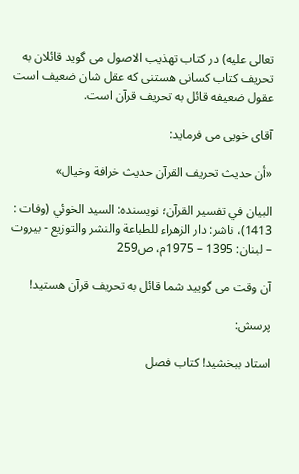تعالی علیه) در کتاب تهذیب الاصول می گوید قائلان به تحریف کتاب کسانی هستنى که عقل شان ضعیف است عقول ضعیفه قائل به تحریف قرآن است.

آقای خویی می فرماید:

«أن حديث تحريف القرآن حديث خرافة وخيال»

البيان في تفسير القرآن؛ نويسنده: السيد الخوئي (وفات : 1413)، ناشر: دار الزهراء للطباعة والنشر والتوزيع - بيروت – لبنان: 1395 – 1975م، ص259

آن وقت می گویید شما قائل به تحریف قرآن هستید!

پرسش:

استاد ببخشید! کتاب فصل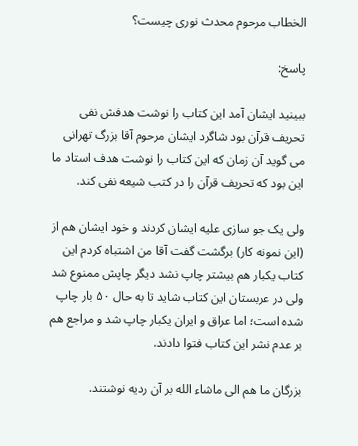الخطاب مرحوم محدث نوری چیست؟

پاسخ:

ببینید ایشان آمد این کتاب را نوشت هدفش نفی تحریف قرآن بود شاگرد ایشان مرحوم آقا بزرگ تهرانی می گوید آن زمان که این کتاب را نوشت هدف استاد ما این بود که تحریف قرآن را در کتب شیعه نفی کند.

ولی یک جو سازی علیه ایشان کردند و خود ایشان هم از (اين نمونه کار) برگشت گفت آقا من اشتباه کردم این کتاب یکبار هم بیشتر چاپ نشد دیگر چاپش ممنوع شد ولی در عربستان این کتاب شاید تا به حال ۵۰ بار چاپ شده است؛ اما عراق و ایران یکبار چاپ شد و مراجع هم بر عدم نشر این کتاب فتوا دادند.

بزرگان ما هم الی ماشاء الله بر آن ردیه نوشتند.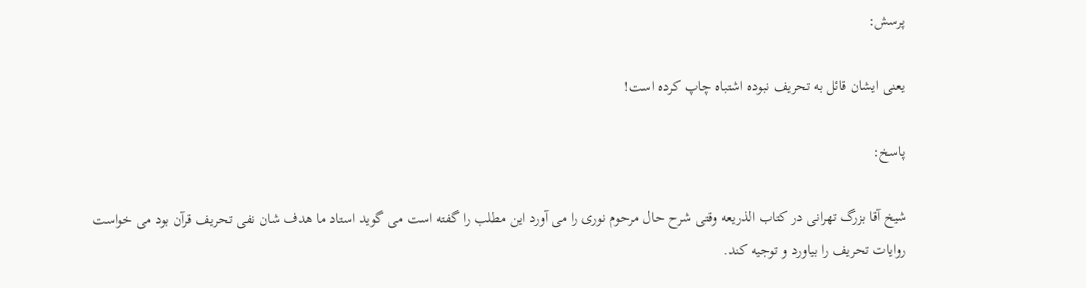پرسش:

یعنی ایشان قائل به تحریف نبوده اشتباه چاپ کرده است!

پاسخ:

شیخ آقا بزرگ تهرانی در کتاب الذریعه وقتی شرح حال مرحوم نوری را می آورد این مطلب را گفته است می گوید استاد ما هدف شان نفی تحریف قرآن بود می خواست روایات تحریف را بیاورد و توجیه کند.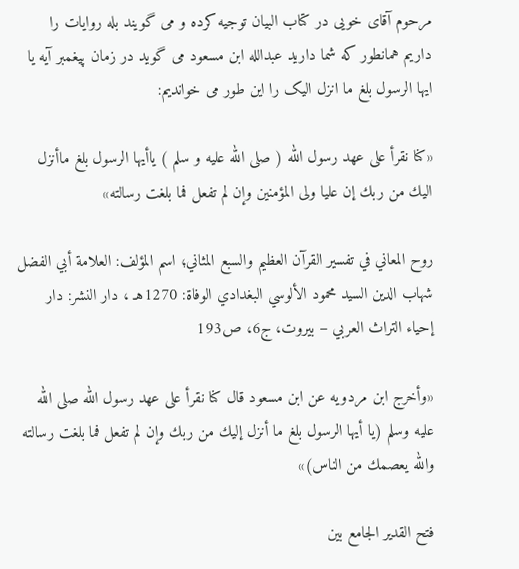مرحوم آقای خویی در کتاب البیان توجیه کرده و می گویند بله روایات را داریم همانطور که شما دارید عبدالله ابن مسعود می گوید در زمان پیغمبر آیه یا ایها الرسول بلغ ما انزل الیک را این طور می خواندیم:

«كنا نقرأ على عهد رسول الله ( صلى الله عليه و سلم ) ياأيها الرسول بلغ ماأنزل اليك من ربك إن عليا ولى المؤمنين وإن لم تفعل فما بلغت رسالته»

روح المعاني في تفسير القرآن العظيم والسبع المثاني؛ اسم المؤلف: العلامة أبي الفضل شهاب الدين السيد محمود الألوسي البغدادي الوفاة: 1270هـ ، دار النشر: دار إحياء التراث العربي – بيروت، ج6، ص193

«وأخرج ابن مردويه عن ابن مسعود قال كنا نقرأ على عهد رسول الله صلى الله عليه وسلم (يا أيها الرسول بلغ ما أنزل إليك من ربك وإن لم تفعل فما بلغت رسالته والله يعصمك من الناس)»

فتح القدير الجامع بين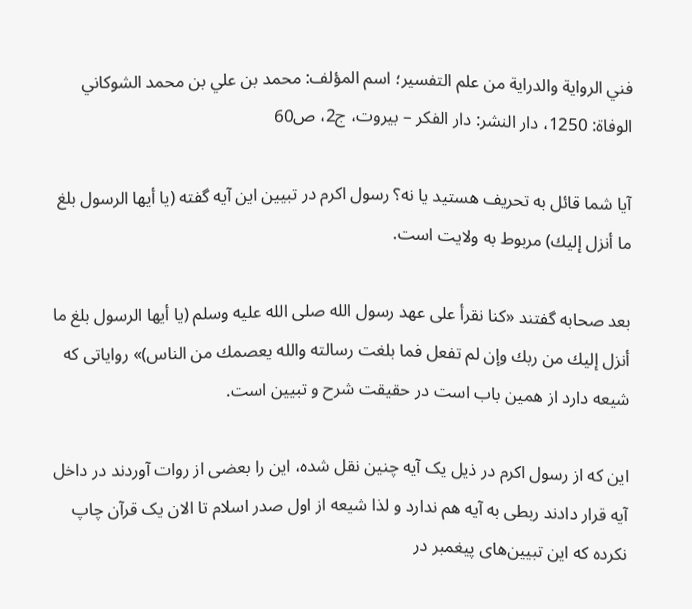فني الرواية والدراية من علم التفسير؛ اسم المؤلف: محمد بن علي بن محمد الشوكاني الوفاة: 1250، دار النشر: دار الفكر – بيروت، ج2، ص60

آیا شما قائل به تحریف هستید یا نه؟ رسول اکرم در تبیین این آیه گفته (يا أيها الرسول بلغ ما أنزل إليك) مربوط به ولایت است.

بعد صحابه گفتند «كنا نقرأ على عهد رسول الله صلى الله عليه وسلم (يا أيها الرسول بلغ ما أنزل إليك من ربك وإن لم تفعل فما بلغت رسالته والله يعصمك من الناس)» روایاتی که شیعه دارد از همین باب است در حقیقت شرح و تبیین است.

این که از رسول اکرم در ذیل یک آیه چنین نقل شده، این را بعضی از روات آوردند در داخل آیه قرار دادند ربطی به آیه هم ندارد و لذا شیعه از اول صدر اسلام تا الان یک قرآن چاپ نکرده که این تبیین‌های پیغمبر در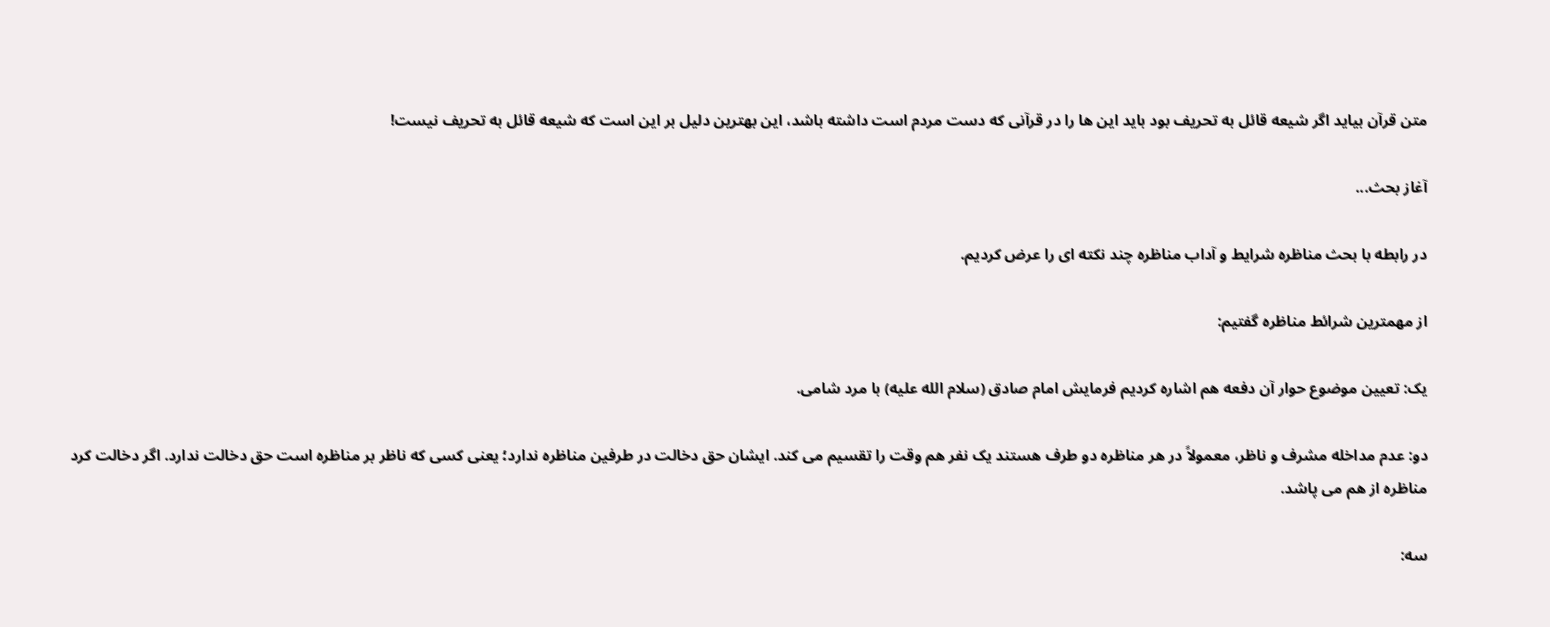متن قرآن بیاید اگر شیعه قائل به تحریف بود باید این ها را در قرآنی که دست مردم است داشته باشد، این بهترین دلیل بر این است که شیعه قائل به تحریف نیست!

آغاز بحث...

در رابطه با بحث مناظره شرایط و آداب مناظره چند نکته ای را عرض کردیم.

از مهمترين شرائط مناظره گفتیم:

یک: تعیین موضوع حوار آن دفعه هم اشاره کردیم فرمایش امام صادق (سلام الله علیه) با مرد شامی.

دو: عدم مداخله مشرف و ناظر، معمولاً در هر مناظره دو طرف هستند یک نفر هم وقت را تقسیم می کند. ایشان حق دخالت در طرفین مناظره ندارد؛ یعنی کسی که ناظر بر مناظره است حق دخالت ندارد. اگر دخالت کرد مناظره از هم می پاشد.

سه: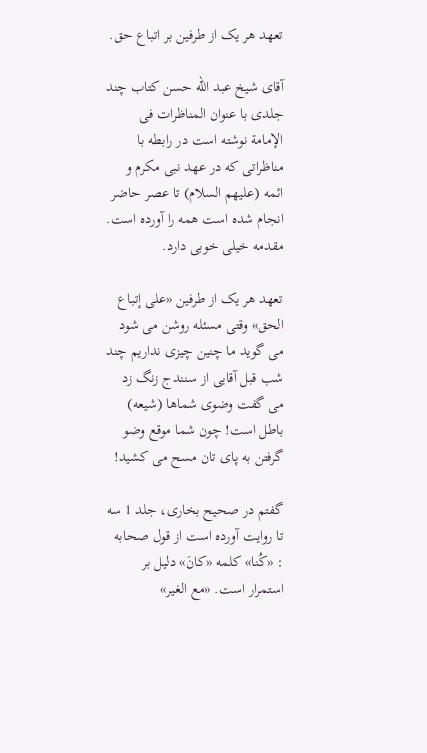تعهد هر یک از طرفین بر اتباع حق.

آقای شیخ عبد الله حسن کتاب چند جلدی با عنوان المناظرات فی الإمامة نوشته است در رابطه با مناظراتی که در عهد نبی مکرم و ائمه (عليهم السلام) تا عصر حاضر انجام شده است همه را آورده است. مقدمه خیلی خوبی دارد.

تعهد هر یک از طرفین «علی إتباع الحق» وقتی مسئله روشن می شود می گوید ما چنین چیزی نداریم چند شب قبل آقایی از سنندج زنگ زد می گفت وضوی شماها (شيعه) باطل است! چون شما موقع وضو گرفتن به پای تان مسح می کشید!

گفتم در صحیح بخاری، جلد 1 سه تا روایت آورده است از قول صحابه : «کُنا» کلمه «کانَ» دلیل بر استمرار است. «مع الغیر»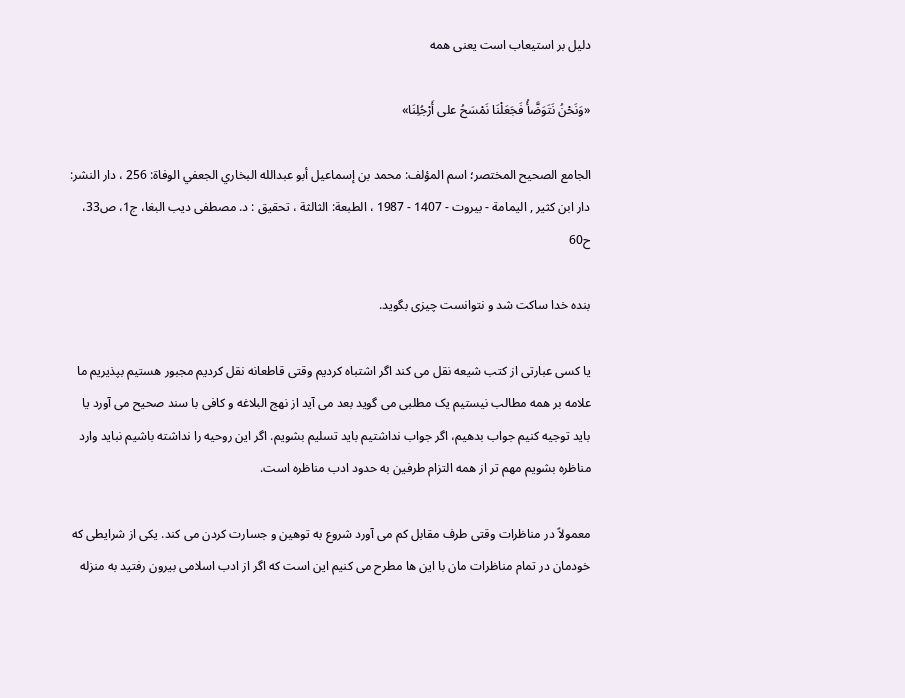دلیل بر استیعاب است یعنی همه

«وَنَحْنُ نَتَوَضَّأُ فَجَعَلْنَا نَمْسَحُ على أَرْجُلِنَا»

الجامع الصحيح المختصر؛ اسم المؤلف: محمد بن إسماعيل أبو عبدالله البخاري الجعفي الوفاة: 256 ، دار النشر: دار ابن كثير , اليمامة - بيروت - 1407 - 1987 ، الطبعة: الثالثة ، تحقيق : د. مصطفى ديب البغا، ج1، ص33، ح60

بنده خدا ساكت شد و نتوانست چیزی بگوید.

یا کسی عبارتی از کتب شیعه نقل می کند اگر اشتباه کردیم وقتی قاطعانه نقل کردیم مجبور هستیم بپذیریم ما علامه بر همه مطالب نیستیم یک مطلبی می گوید بعد می آید از نهج البلاغه و کافی با سند صحیح می آورد یا باید توجیه کنیم جواب بدهیم، اگر جواب نداشتیم باید تسلیم بشویم. اگر این روحیه را نداشته باشیم نباید وارد مناظره بشویم مهم تر از همه التزام طرفین به حدود ادب مناظره است.

معمولاً در مناظرات وقتی طرف مقابل کم می آورد شروع به توهین و جسارت کردن می کند. یکی از شرایطی که خودمان در تمام مناظرات مان با این ها مطرح می کنیم این است که اگر از ادب اسلامی بیرون رفتید به منزله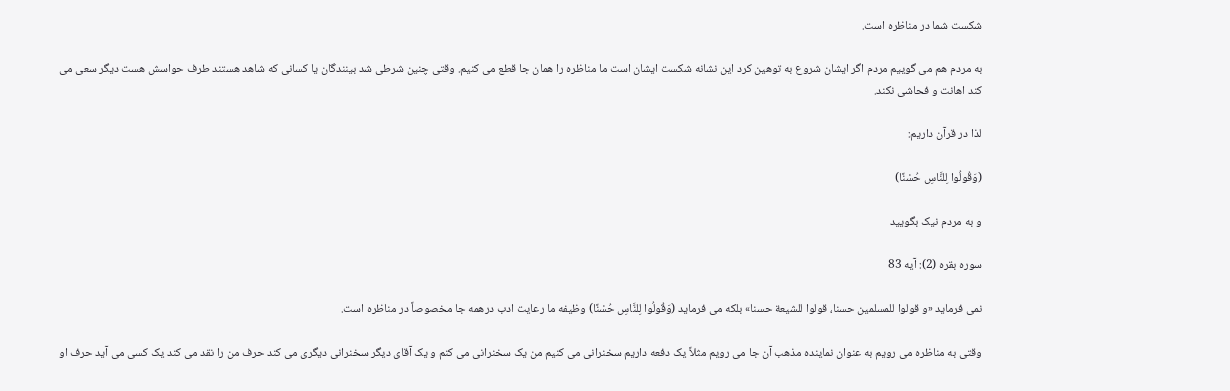شکست شما در مناظره است.

به مردم هم می گوییم مردم اگر ایشان شروع به توهین کرد این نشانه شکست ایشان است ما مناظره را همان جا قطع می کنیم. وقتی چنین شرطی شد بینندگان یا کسانی که شاهد هستند طرف حواسش هست دیگر سعی می کند اهانت و فحاشی نکند.

لذا در قرآن داریم:

(وَقُولُوا لِلنَّاسِ حُسْنًا)

و به مردم نيک بگوييد

سوره بقره (2): آیه 83

نمی فرماید «و قولوا للمسلمین حسنا، قولوا للشیعة حسنا» بلکه می فرماید (وَقُولُوا لِلنَّاسِ حُسْنًا) وظیفه ما رعایت ادب درهمه جا مخصوصاً در مناظره است.

وقتی به مناظره می رویم به عنوان نماینده مذهب آن جا می رویم مثلاً یک دفعه داریم سخنرانی می کنیم من یک سخنرانی می کنم و یک آقای دیگر سخنرانی دیگری می کند حرف من را نقد می کند یک کسی می آید حرف او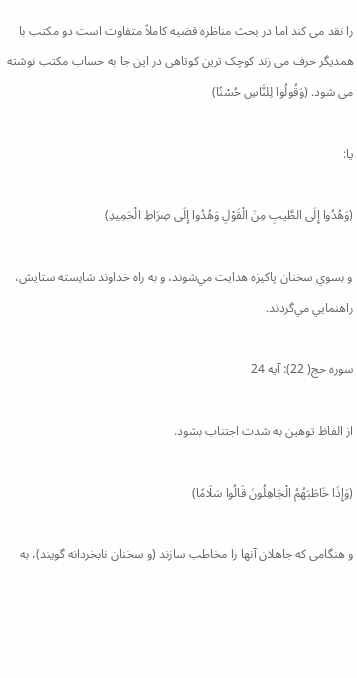را نقد می کند اما در بحث مناظره قضیه کاملاً متفاوت است دو مکتب با همدیگر حرف می زند کوچک ترین کوتاهی در این جا به حساب مکتب نوشته می شود. (وَقُولُوا لِلنَّاسِ حُسْنًا)

یا:

(وَهُدُوا إِلَى الطَّيبِ مِنَ الْقَوْلِ وَهُدُوا إِلَى صِرَاطِ الْحَمِيدِ)

و بسوي سخنان پاکيزه هدايت مي‌شوند، و به راه خداوند شايسته ستايش، راهنمايي مي‌گردند.

سوره حج( 22): آیه 24

از الفاظ توهین به شدت اجتناب بشود.

(وَإِذَا خَاطَبَهُمُ الْجَاهِلُونَ قَالُوا سَلَامًا)

و هنگامی که جاهلان آنها را مخاطب سازند (و سخنان نابخردانه گويند)، به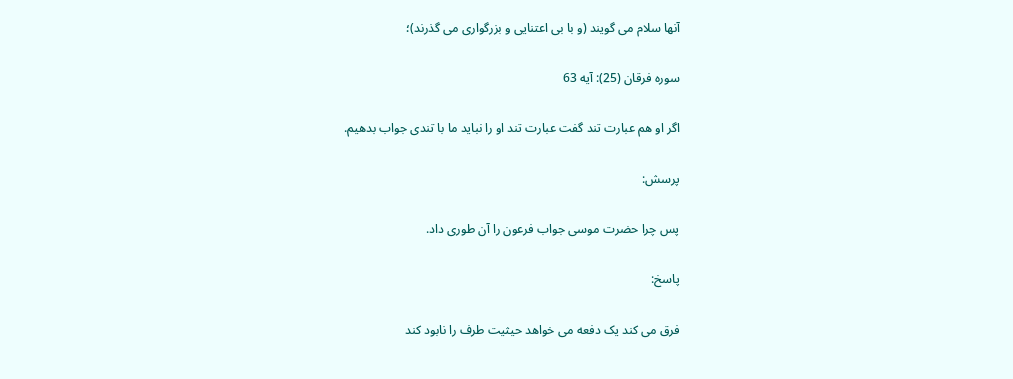آنها سلام می ‌گويند (و با بی ‌اعتنايی و بزرگواری می ‌گذرند)؛

سوره فرقان (25): آیه 63

اگر او هم عبارت تند گفت عبارت تند او را نباید ما با تندی جواب بدهیم.

پرسش:

پس چرا حضرت موسی جواب فرعون را آن طوری داد.

پاسخ:

فرق می کند یک دفعه می خواهد حیثیت طرف را نابود کند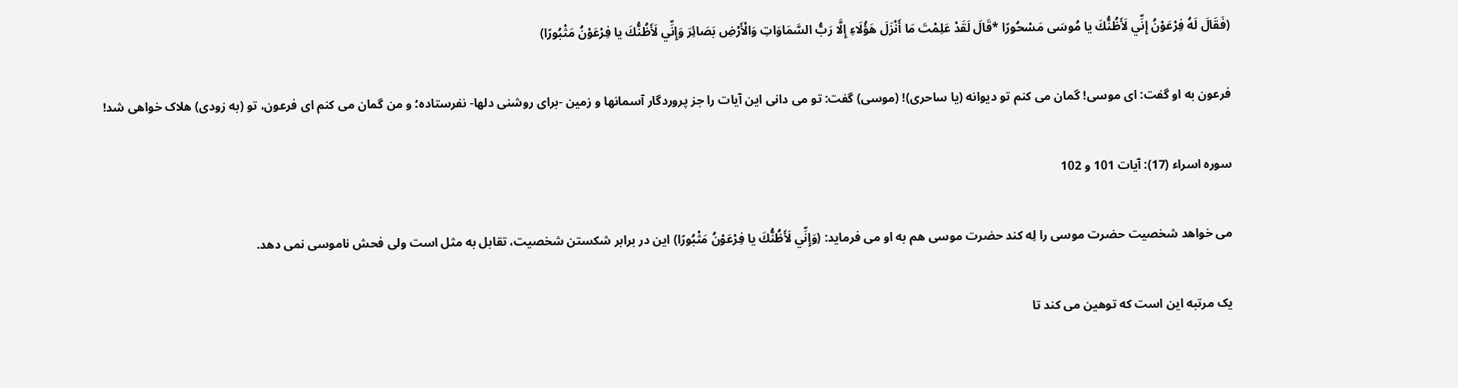(فَقَالَ لَهُ فِرْعَوْنُ إِنِّي لَأَظُنُّكَ يا مُوسَى مَسْحُورًا *قَالَ لَقَدْ عَلِمْتَ مَا أَنْزَلَ هَؤُلَاءِ إِلَّا رَبُّ السَّمَاوَاتِ وَالْأَرْضِ بَصَائِرَ وَإِنِّي لَأَظُنُّكَ يا فِرْعَوْنُ مَثْبُورًا)

فرعون به او گفت: ای موسی! گمان می ‌کنم تو ديوانه (يا ساحری)! (موسی) گفت: تو می ‌دانی اين آيات را جز پروردگار آسمانها و زمين -برای روشنی دلها- نفرستاده؛ و من گمان می ‌کنم ای فرعون، تو (به زودی) هلاک خواهی شد!

سوره اسراء (17): آیات 101 و 102

می خواهد شخصیت حضرت موسی را لِه کند حضرت موسی هم به او می فرماید: (وَإِنِّي لَأَظُنُّكَ يا فِرْعَوْنُ مَثْبُورًا) این در برابر شکستن شخصیت، تقابل به مثل است ولی فحش ناموسی نمی دهد.

یک مرتبه این است که توهین می کند تا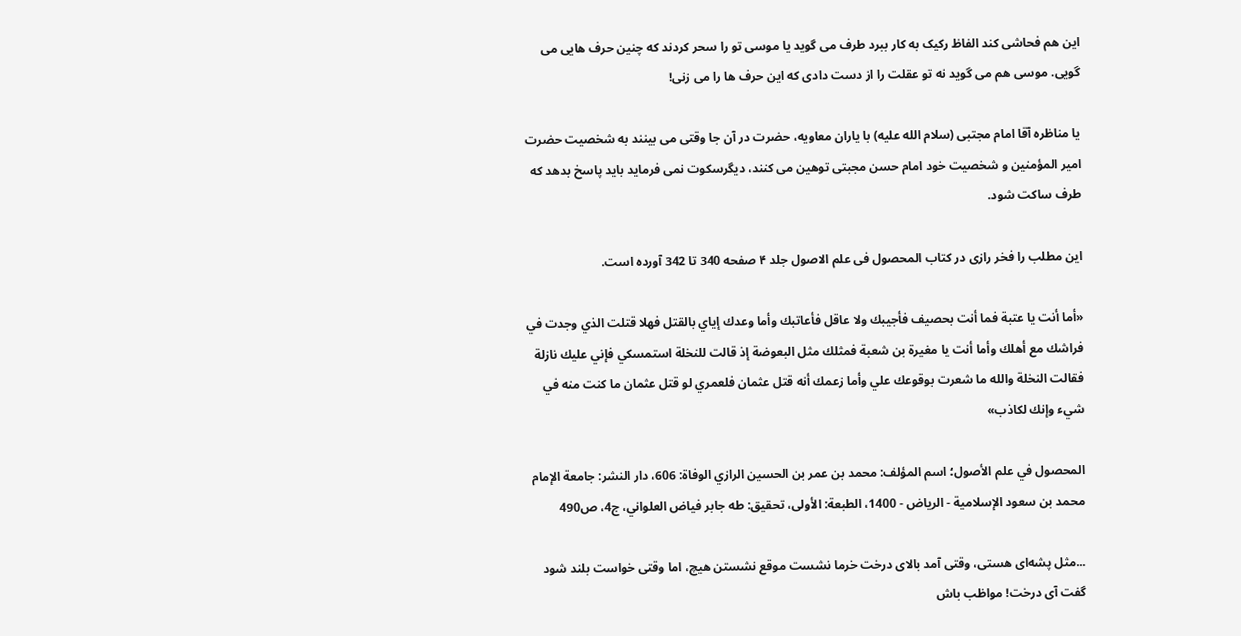این هم فحاشی کند الفاظ رکیک به کار ببرد طرف می گوید یا موسی تو را سحر کردند که چنین حرف هایی می گویی. موسی هم می گوید نه تو عقلت را از دست دادی که این حرف ها را می زنی!

یا مناظره آقا امام مجتبی (سلام الله علیه) با یاران معاویه، حضرت در آن جا وقتی می بینند به شخصیت حضرت امیر المؤمنین و شخصیت خود امام حسن مجبتی توهین می کنند، دیگرسکوت نمی فرماید باید پاسخ بدهد که طرف ساکت شود.

این مطلب را فخر رازی در کتاب المحصول فی علم الاصول جلد ۴ صفحه 340 تا 342 آورده است.

«أما أنت يا عتبة فما أنت بحصيف فأجيبك ولا عاقل فأعاتبك وأما وعدك إياي بالقتل فهلا قتلت الذي وجدت في فراشك مع أهلك وأما أنت يا مغيرة بن شعبة فمثلك مثل البعوضة إذ قالت للنخلة استمسكي فإني عليك نازلة فقالت النخلة والله ما شعرت بوقوعك علي وأما زعمك أنه قتل عثمان فلعمري لو قتل عثمان ما كنت منه في شيء وإنك لكاذب»

المحصول في علم الأصول؛ اسم المؤلف: محمد بن عمر بن الحسين الرازي الوفاة: 606، دار النشر: جامعة الإمام محمد بن سعود الإسلامية - الرياض - 1400، الطبعة: الأولى، تحقيق: طه جابر فياض العلواني، ج4، ص490

...مثل پشه‌ای هستی، وقتی آمد بالای درخت خرما نشست موقع نشستن هیچ، اما وقتی خواست بلند شود گفت آی درخت! مواظب باش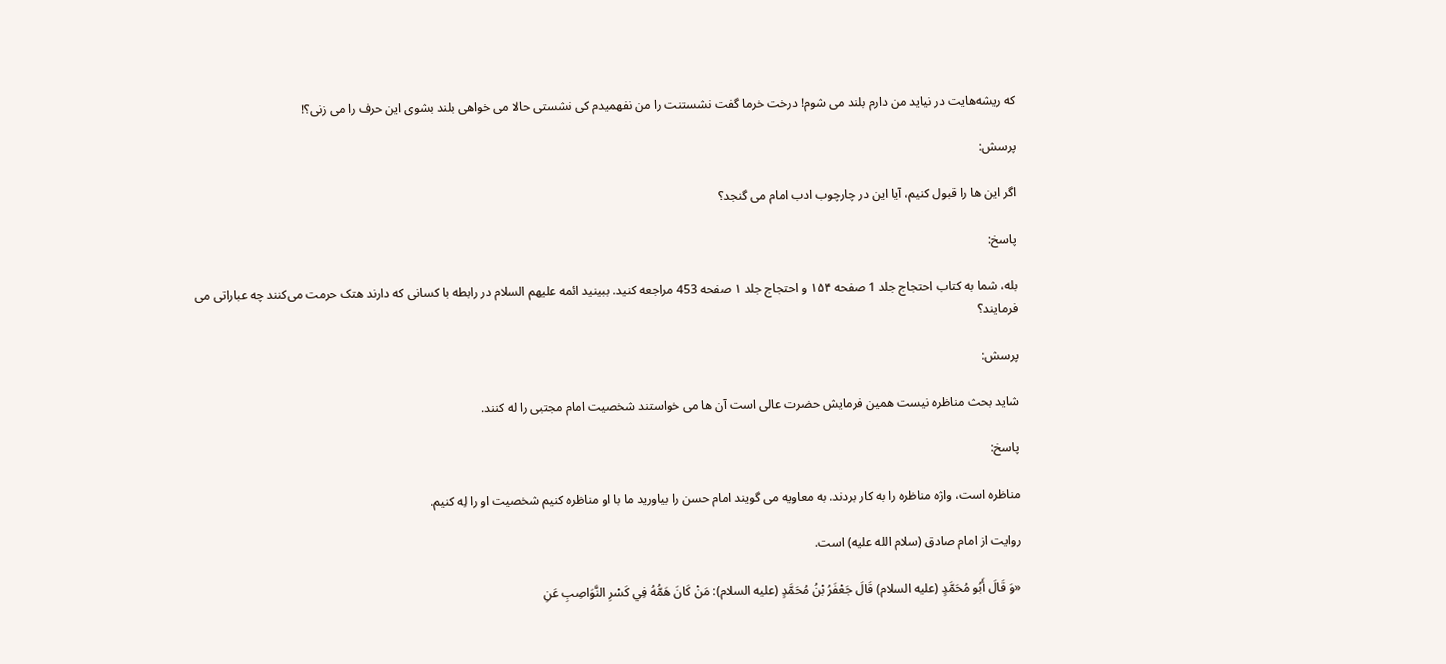که ریشه‌هایت در نیاید من دارم بلند می شوم! درخت خرما گفت نشستنت را من نفهمیدم کی نشستی حالا می خواهی بلند بشوی این حرف را می زنی؟!

پرسش:

اگر این ها را قبول کنیم، آیا این در چارچوب ادب امام می گنجد؟

پاسخ:

بله، شما به کتاب احتجاج جلد 1 صفحه ۱۵۴ و احتجاج جلد ۱ صفحه 453 مراجعه کنید. ببینید ائمه علیهم السلام در رابطه با کسانی که دارند هتک حرمت می‌کنند چه عباراتی می فرمایند؟

پرسش:

شاید بحث مناظره نیست همین فرمایش حضرت عالی است آن ها می خواستند شخصیت امام مجتبی را له کنند.

پاسخ:

مناظره است، واژه مناظره را به کار بردند. به معاویه می گویند امام حسن را بیاورید ما با او مناظره کنیم شخصیت او را لِه کنیم.

روایت از امام صادق (سلام الله علیه) است.

«وَ قَالَ أَبُو مُحَمَّدٍ (علیه السلام) قَالَ جَعْفَرُ بْنُ مُحَمَّدٍ (علیه السلام): مَنْ كَانَ هَمُّهُ فِي كَسْرِ النَّوَاصِبِ عَنِ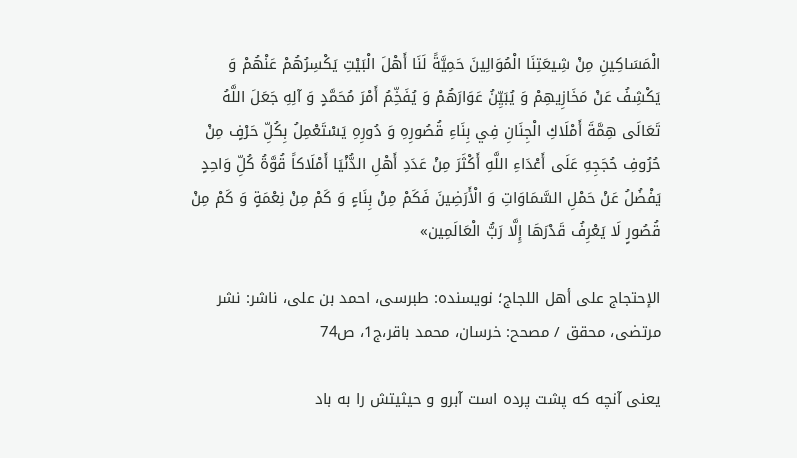الْمَسَاكِينِ مِنْ شِيعَتِنَا الْمُوَالِينَ حَمِيَّةً لَنَا أَهْلَ الْبَيْتِ يَكْسِرُهُمْ عَنْهُمْ وَ يَكْشِفُ عَنْ مَخَازِيهِمْ وَ يُبَيِّنُ عَوَارَهُمْ وَ يُفَخِّمُ أَمْرَ مُحَمَّدٍ وَ آلِهِ جَعَلَ اللَّهُ تَعَالَى هِمَّةَ أَمْلَاكِ الْجِنَانِ فِي بِنَاءِ قُصُورِهِ وَ دُورِهِ يَسْتَعْمِلُ بِكُلِّ حَرْفٍ مِنْ حُرُوفِ حُجَجِهِ عَلَى أَعْدَاءِ اللَّهِ أَكْثَرَ مِنْ عَدَدِ أَهْلِ الدُّنْيَا أَمْلَاكاً قُوَّةُ كُلِّ وَاحِدٍ يَفْضُلُ عَنْ حَمْلِ السَّمَاوَاتِ وَ الْأَرَضِينَ فَكَمْ مِنْ بِنَاءٍ وَ كَمْ مِنْ نِعْمَةٍ وَ كَمْ مِنْ قُصُورٍ لَا يَعْرِفُ قَدْرَهَا إِلَّا رَبُّ الْعَالَمِين»

الإحتجاج علی أهل اللجاج؛ نویسنده: طبرسی، احمد بن علی، ناشر: نشر مرتضی، محقق / مصحح: خرسان، محمد باقر،ج1، ص74

یعنی آنچه که پشت پرده است آبرو و حیثیتش را به باد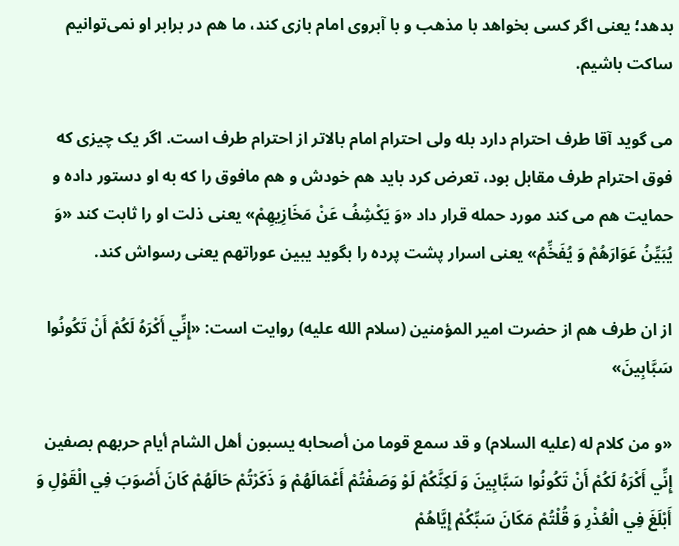بدهد؛ یعنی اگر کسی بخواهد با مذهب و با آبروی امام بازی کند، ما هم در برابر او نمی‌توانیم ساکت باشیم.

می گوید آقا طرف احترام دارد بله ولی احترام امام بالاتر از احترام طرف است. اگر یک چیزی که فوق احترام طرف مقابل بود، تعرض کرد باید هم خودش و هم مافوق را که به او دستور داده و حمایت هم می کند مورد حمله قرار داد «وَ يَكْشِفُ عَنْ مَخَازِيهِمْ» یعنی ذلت او را ثابت کند «وَ يُبَيِّنُ عَوَارَهُمْ وَ يُفَخِّمُ» یعنی اسرار پشت پرده را بگوید یبین عوراتهم یعنی رسواش کند.

از ان طرف هم از حضرت امیر المؤمنین (سلام الله علیه) روايت است: «إِنِّي أَكْرَهُ لَكُمْ أَنْ تَكُونُوا سَبَّابِينَ»

«و من كلام له (علیه السلام) و قد سمع قوما من أصحابه يسبون أهل الشام أيام حربهم بصفين إِنِّي أَكْرَهُ لَكُمْ أَنْ تَكُونُوا سَبَّابِينَ وَ لَكِنَّكُمْ لَوْ وَصَفْتُمْ أَعْمَالَهُمْ وَ ذَكَرْتُمْ حَالَهُمْ كَانَ أَصْوَبَ فِي الْقَوْلِ وَ أَبْلَغَ فِي الْعُذْرِ وَ قُلْتُمْ مَكَانَ سَبِّكُمْ إِيَّاهُمْ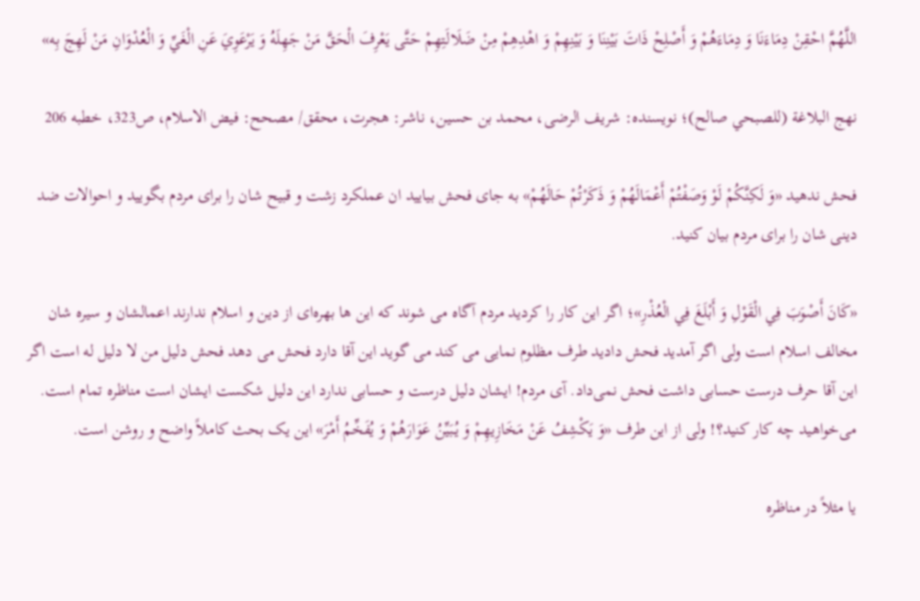اللَّهُمَّ احْقِنْ دِمَاءَنَا وَ دِمَاءَهُمْ وَ أَصْلِحْ ذَاتَ بَيْنِنَا وَ بَيْنِهِمْ وَ اهْدِهِمْ مِنْ ضَلَالَتِهِمْ حَتَّى يَعْرِفَ الْحَقَّ مَنْ جَهِلَهُ وَ يَرْعَوِيَ عَنِ الْغَيِّ وَ الْعُدْوَانِ مَنْ لَهِجَ بِه»

نهج البلاغة (للصبحي صالح)؛ نویسنده: شريف الرضى، محمد بن حسين، ناشر: هجرت، محقق/ مصحح: فیض الاسلام، ص323، خطبه 206

فحش ندهید «وَ لَكِنَّكُمْ لَوْ وَصَفْتُمْ أَعْمَالَهُمْ وَ ذَكَرْتُمْ حَالَهُمْ» به جای فحش بیایید ان عملکرد زشت و قبیح شان را برای مردم بگویید و احوالات ضد دینی شان را برای مردم بیان کنید.

«كَانَ أَصْوَبَ فِي الْقَوْلِ وَ أَبْلَغَ فِي الْعُذْرِ»؛ اگر این کار را کردید مردم آگاه می شوند که این ها بهره‌ای از دین و اسلام ندارند اعمالشان و سیره شان مخالف اسلام است ولی اگر آمدید فحش دادید طرف مظلوم نمایی می کند می گوید این آقا دارد فحش می دهد فحش دلیل من لا دلیل له است اگر این آقا حرف درست حسابی داشت فحش نمی‌داد. آی مردم! ایشان دلیل درست و حسابی ندارد این دلیل شکست ایشان است مناظره تمام است. می‌خواهید چه کار کنید؟! ولی از این طرف «وَ يَكْشِفُ عَنْ مَخَازِيهِمْ وَ يُبَيِّنُ عَوَارَهُمْ وَ يُفَخِّمُ أَمْرَ» این یک بحث کاملاً واضح و روشن است.

یا مثلاً در مناظره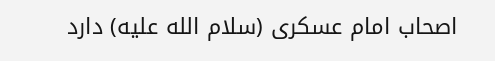اصحاب امام عسکری (سلام الله علیه) دارد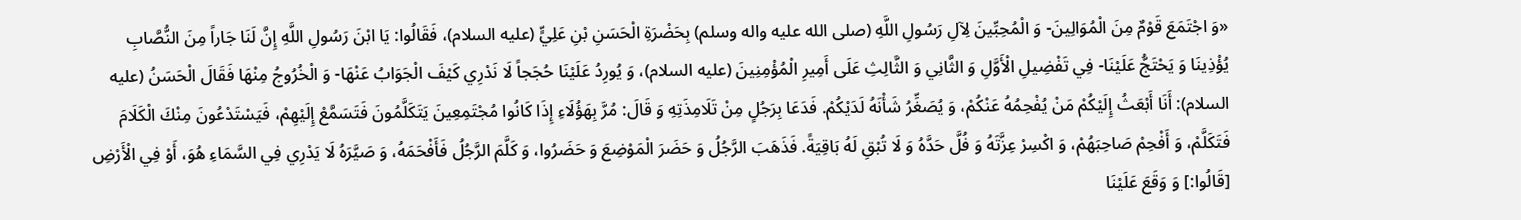«وَ اجْتَمَعَ قَوْمٌ مِنَ الْمُوَالِينَ- وَ الْمُحِبِّينَ لِآلِ رَسُولِ اللَّهِ (صلی الله علیه واله وسلم) بِحَضْرَةِ الْحَسَنِ بْنِ عَلِيٍّ (علیه السلام)، فَقَالُوا: يَا ابْنَ رَسُولِ اللَّهِ إِنَّ لَنَا جَاراً مِنَ النُّصَّابِ يُؤْذِينَا وَ يَحْتَجُّ عَلَيْنَا- فِي تَفْضِيلِ الْأَوَّلِ وَ الثَّانِي وَ الثَّالِثِ عَلَى أَمِيرِ الْمُؤْمِنِينَ (علیه السلام)، وَ يُورِدُ عَلَيْنَا حُجَجاً لَا نَدْرِي كَيْفَ الْجَوَابُ عَنْهَا- وَ الْخُرُوجُ مِنْهَا فَقَالَ الْحَسَنُ (علیه السلام): أَنَا أَبْعَثُ إِلَيْكُمْ مَنْ يُفْحِمُهُ عَنْكُمْ، وَ يُصَغِّرُ شَأْنَهُ لَدَيْكُمْ. فَدَعَا بِرَجُلٍ مِنْ تَلَامِذَتِهِ وَ قَالَ: مُرَّ بِهَؤُلَاءِ إِذَا كَانُوا مُجْتَمِعِينَ يَتَكَلَّمُونَ فَتَسَمَّعْ إِلَيْهِمْ، فَيَسْتَدْعُونَ مِنْكَ الْكَلَامَ فَتَكَلَّمْ، وَ أَفْحِمْ صَاحِبَهُمْ، وَ اكْسِرْ عِزَّتَهُ وَ فُلَّ حَدَّهُ وَ لَا تُبْقِ لَهُ بَاقِيَةً. فَذَهَبَ الرَّجُلُ وَ حَضَرَ الْمَوْضِعَ وَ حَضَرُوا، وَ كَلَّمَ الرَّجُلُ فَأَفْحَمَهُ، وَ صَيَّرَهُ لَا يَدْرِي فِي السَّمَاءِ هُوَ، أَوْ فِي الْأَرْضِ [قَالُوا:] وَ وَقَعَ عَلَيْنَا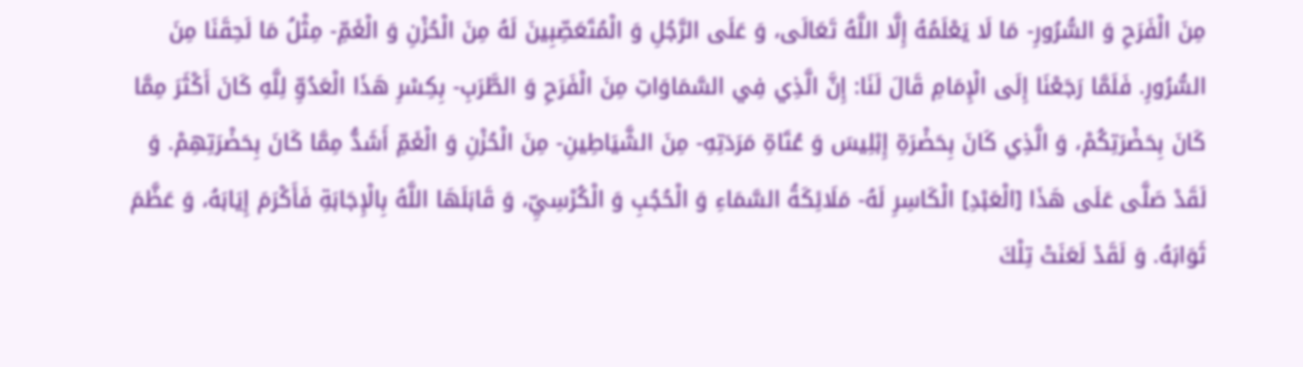مِنَ الْفَرَحِ وَ السُّرُورِ- مَا لَا يَعْلَمُهُ إِلَّا اللَّهُ تَعَالَى، وَ عَلَى الرَّجُلِ وَ الْمُتَعَصِّبِينَ لَهُ مِنَ الْحُزْنِ وَ الْغَمِّ- مِثْلُ مَا لَحِقَنَا مِنَ السُّرُورِ. فَلَمَّا رَجَعْنَا إِلَى الْإِمَامِ قَالَ لَنَا: إِنَّ الَّذِي فِي السَّمَاوَاتِ مِنَ الْفَرَحِ وَ الطَّرَبِ- بِكِسْرِ هَذَا الْعَدُوِّ لِلَّهِ كَانَ أَكْثَرَ مِمَّا كَانَ بِحَضْرَتِكُمْ، وَ الَّذِي كَانَ بِحَضْرَةِ إِبْلِيسَ وَ عُتَاةِ مَرَدَتِهِ- مِنَ الشَّيَاطِينِ- مِنَ الْحُزْنِ وَ الْغَمِّ أَشَدُّ مِمَّا كَانَ بِحَضْرَتِهِمْ. وَ لَقَدْ صَلَّى عَلَى هَذَا [الْعَبْدِ] الْكَاسِرِ لَهُ- مَلَائِكَةُ السَّمَاءِ وَ الْحُجُبِ وَ الْكُرْسِيِّ، وَ قَابَلَهَا اللَّهُ بِالْإِجَابَةِ فَأَكْرَمَ إِيَابَهُ، وَ عَظَّمَ ثَوَابَهُ. وَ لَقَدْ لَعَنَتْ تِلْكَ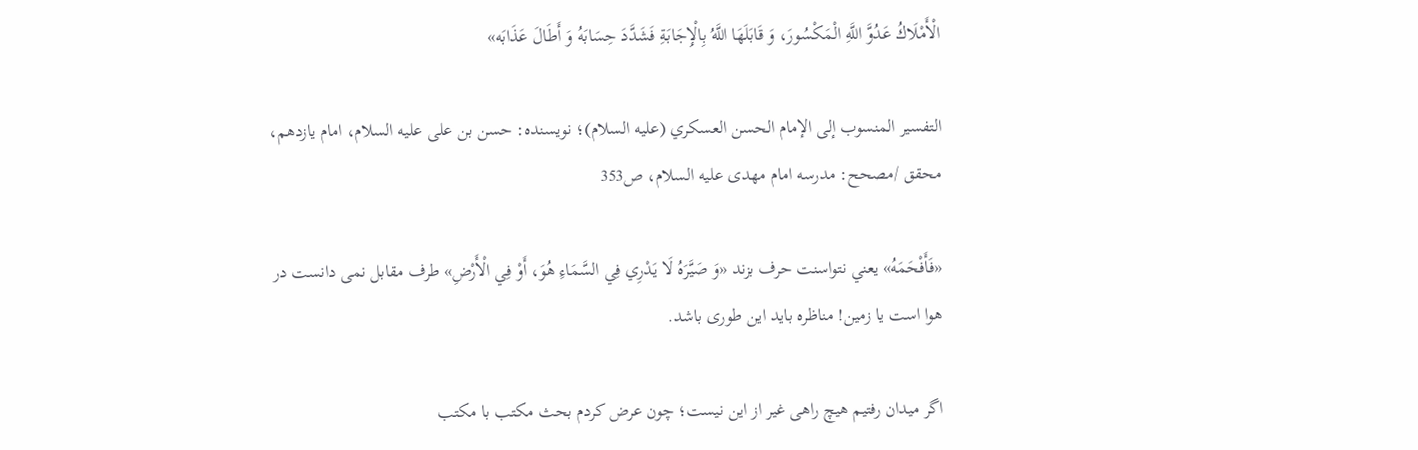الْأَمْلَاكُ عَدُوَّ اللَّهِ الْمَكْسُورَ، وَ قَابَلَهَا اللَّهُ بِالْإِجَابَةِ فَشَدَّدَ حِسَابَهُ وَ أَطَالَ عَذَابَه»

التفسير المنسوب إلى الإمام الحسن العسكري (عليه السلام)؛ نویسنده: حسن بن على عليه السلام، امام يازدهم، محقق /مصحح: مدرسه امام مهدی علیه السلام، ص353

«فَأَفْحَمَهُ» يعني نتواسنت حرف بزند «وَ صَيَّرَهُ لَا يَدْرِي فِي السَّمَاءِ هُوَ، أَوْ فِي الْأَرْضِ» طرف مقابل نمی دانست در هوا است یا زمین! مناظره باید این طوری باشد.

اگر میدان رفتیم هیچ راهی غیر از این نیست؛ چون عرض کردم بحث مکتب با مکتب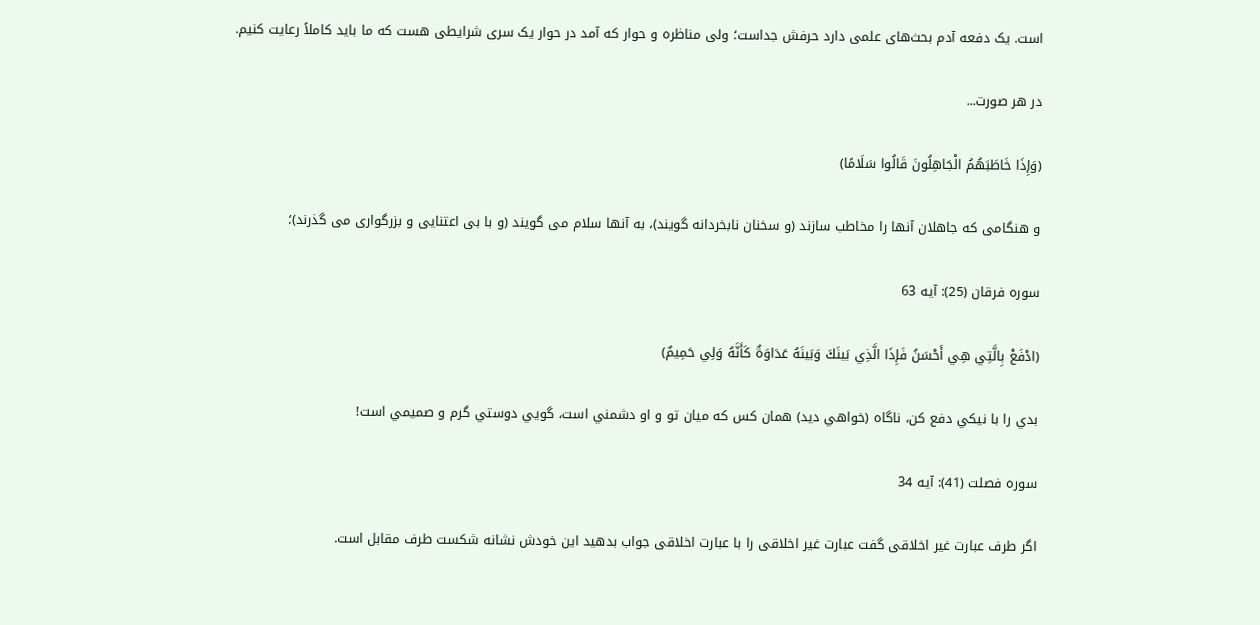است. یک دفعه آدم بحث‌های علمی دارد حرفش جداست؛ ولی مناظره و حوار که آمد در حوار یک سری شرایطی هست که ما باید کاملاً رعایت کنیم.

در هر صورت...

(وَإِذَا خَاطَبَهُمُ الْجَاهِلُونَ قَالُوا سَلَامًا)

و هنگامی که جاهلان آنها را مخاطب سازند (و سخنان نابخردانه گويند)، به آنها سلام می ‌گويند (و با بی ‌اعتنايی و بزرگواری می ‌گذرند)؛

سوره فرقان (25): آیه 63

(ادْفَعْ بِالَّتِي هِي أَحْسَنُ فَإِذَا الَّذِي بَينَكَ وَبَينَهُ عَدَاوَةٌ كَأَنَّهُ وَلِي حَمِيمٌ)

بدي را با نيکي دفع کن، ناگاه (خواهي ديد) همان کس که ميان تو و او دشمني است، گويي دوستي گرم و صميمي است!

سوره فصلت (41): آیه 34

اگر طرف عبارت غیر اخلاقی گفت عبارت غیر اخلاقی را با عبارت اخلاقی جواب بدهید این خودش نشانه شکست طرف مقابل است.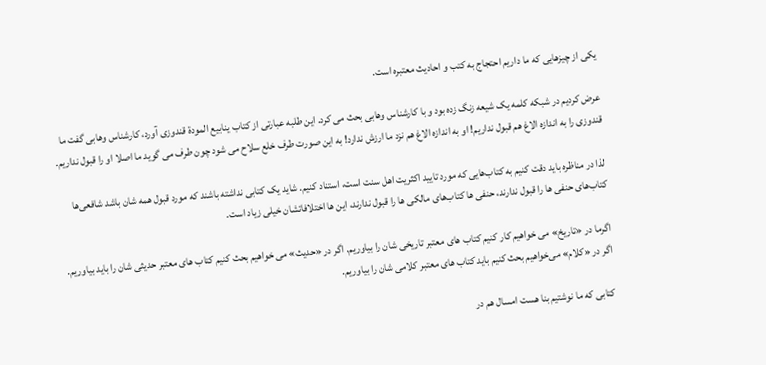یکی از چیزهایی که ما داریم احتجاج به کتب و احادیث معتبره است.

عرض کردیم در شبکه کلمه یک شیعه زنگ زده بود و با کارشناس وهابی بحث می کرد. این طلبه عبارتی از کتاب ینابيع المودة قندوزی آورد، کارشناس وهابی گفت ما قندوزی را به اندازه الاغ هم قبول نداریم! او به اندازه الاغ هم نزد ما ارزش ندارد! به اين صورت طرف خلع سلاح می شود چون طرف می گوید ما اصلا او را قبول نداریم.

لذا در مناظره باید دقت کنیم به کتاب‌هایی که مورد تایید اکثریت اهل سنت است، استناد کنیم. شاید یک کتابی نداشته باشند که مورد قبول همه شان باشد شافعی‌ها کتاب‌های حنفی ها را قبول ندارند، حنفی ها کتاب‌های مالکی ها را قبول ندارند، این ها اختلافاتشان خیلی زیاد است.

اگرما در «تاریخ» می خواهیم کار کنیم کتاب های معتبر تاریخی شان را بیاوریم. اگر در «حدیث» می خواهیم بحث کنیم کتاب های معتبر حدیثی شان را باید بیاوریم. اگر در «کلام» می‌خواهیم بحث کنیم باید کتاب های معتبر کلامی شان را بیاوریم.

کتابی که ما نوشتیم بنا هست امسال هم در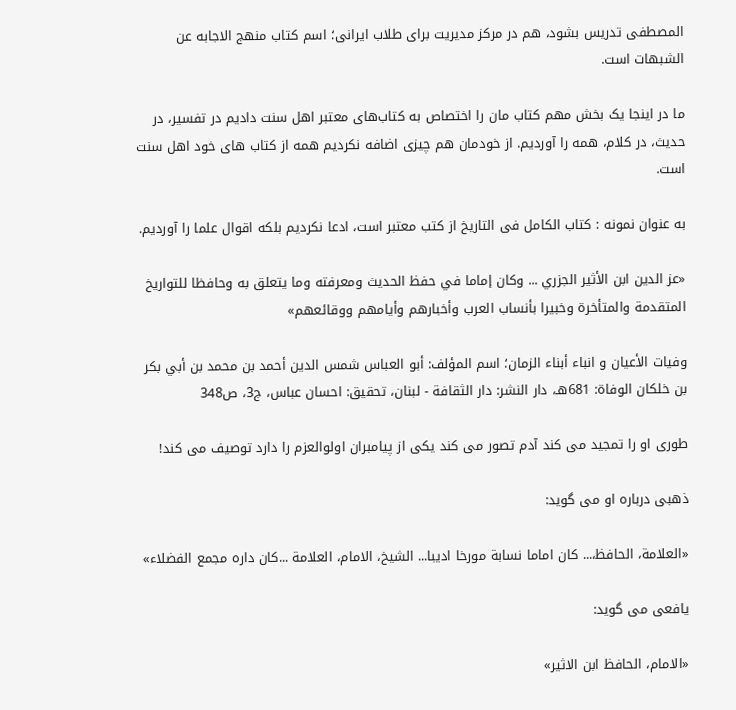المصطفی تدریس بشود، هم در مرکز مدیریت برای طلاب ایرانی؛ اسم کتاب منهج الاجابه عن الشبهات است.

ما در اینجا یک بخش مهم کتاب مان را اختصاص به کتاب‌های معتبر اهل سنت دادیم در تفسیر، در حدیث، در کلام، همه را آوردیم. از خودمان هم چیزی اضافه نکردیم همه از کتاب های خود اهل سنت است.

به عنوان نمونه : کتاب الکامل فی التاریخ از کتب معتبر است، ادعا نکردیم بلكه اقوال علما را آوردیم.

«عز الدين ابن الأثير الجزري ... وكان إماما في حفظ الحديث ومعرفته وما يتعلق به وحافظا للتواريخ المتقدمة والمتأخرة وخبيرا بأنساب العرب وأخبارهم وأيامهم ووقائعهم»

وفيات الأعيان و انباء أبناء الزمان؛ اسم المؤلف: أبو العباس شمس الدين أحمد بن محمد بن أبي بكر بن خلكان الوفاة: 681هـ، دار النشر: دار الثقافة - لبنان، تحقيق: احسان عباس، ج3، ص348

طوری او را تمجید می کند آدم تصور می کند یکی از پیامبران اولوالعزم را دارد توصیف می کند!

ذهبی درباره او می گوید:

«العلامة، الحافظ،... کان اماما نسابة مورخا ادیبا... الشیخ، الامام، العلامة ...کان داره مجمع الفضلاء»

یافعی می گوید:

«الامام، الحافظ ابن الاثیر»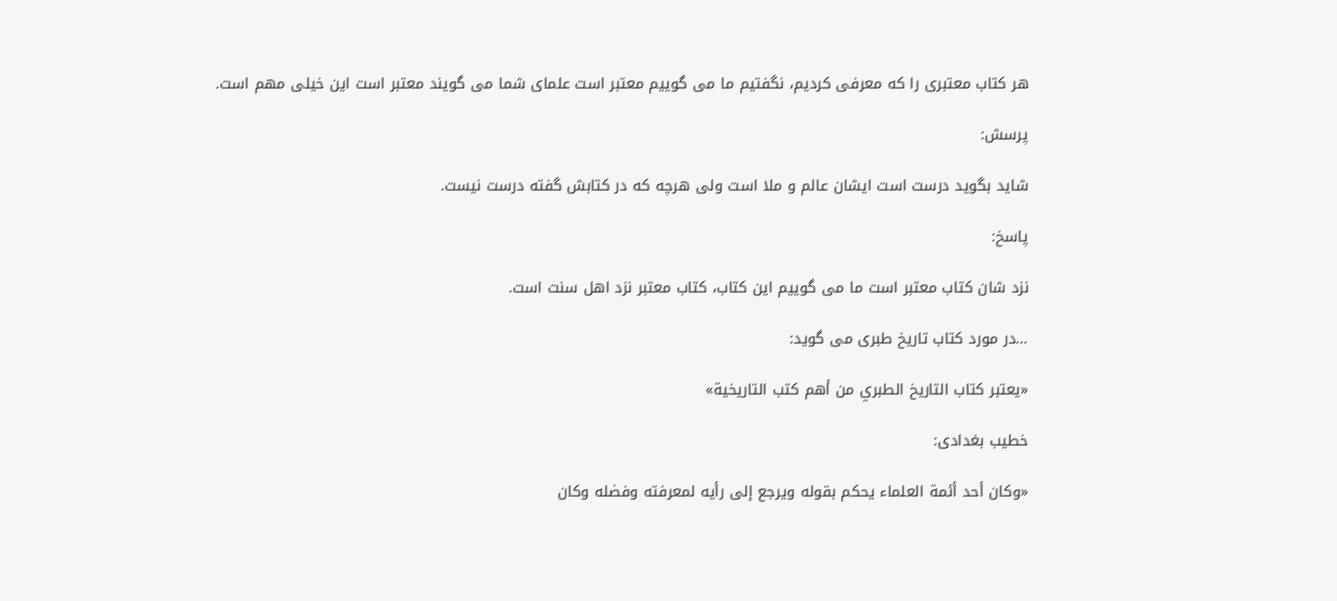هر کتاب معتبری را که معرفی کردیم، نگفتیم ما می گوییم معتبر است علمای شما می گویند معتبر است این خیلی مهم است.

پرسش:

شاید بگوید درست است ایشان عالم و ملا است ولی هرچه که در کتابش گفته درست نیست.

پاسخ:

نزد شان کتاب معتبر است ما می گوییم این کتاب، کتاب معتبر نزد اهل سنت است.

...در مورد کتاب تاریخ طبری می گوید:

«یعتبر کتاب التاریخ الطبري من أهم کتب التاریخیة»

خطیب بغدادی:

«وكان أحد أئمة العلماء يحكم بقوله ويرجع إلى رأيه لمعرفته وفضله وكان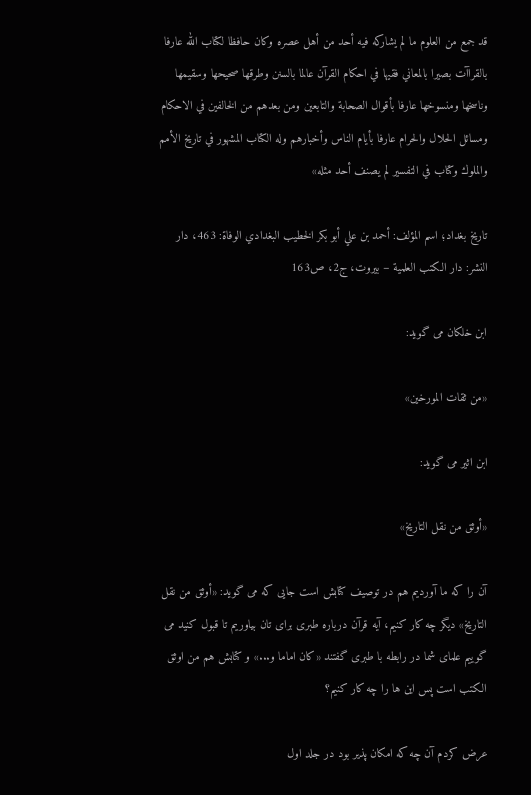قد جمع من العلوم ما لم يشاركه فيه أحد من أهل عصره وكان حافظا لكتاب الله عارفا بالقراآت بصيرا بالمعاني فقيها في احكام القرآن عالما بالسنن وطرقها صحيحها وسقيمها وناسخها ومنسوخها عارفا بأقوال الصحابة والتابعين ومن بعدهم من الخالفين في الاحكام ومسائل الحلال والحرام عارفا بأيام الناس وأخبارهم وله الكتاب المشهور في تاريخ الأمم والملوك وكتاب في التفسير لم يصنف أحد مثله»

تاريخ بغداد؛ اسم المؤلف: أحمد بن علي أبو بكر الخطيب البغدادي الوفاة: 463، دار النشر: دار الكتب العلمية – بيروت، ج2، ص163

ابن خلکان می گوید:

«من ثقات المورخین»

ابن اثیر می گوید:

«أوثق من نقل التاریخ»

آن را که ما آوردیم هم در توصیف کتابش است جایی که می گوید: «أوثق من نقل التاریخ» دیگر چه کار کنیم، آیه قرآن درباره طبری برای تان بیاوریم تا قبول کنید می گوییم علمای شما در رابطه با طبری گفتند «کان اماما و...» و کتابش هم من اوثق الکتب است پس این ها را چه کار کنیم؟

عرض کردم آن چه که امکان پذیر بود در جلد اول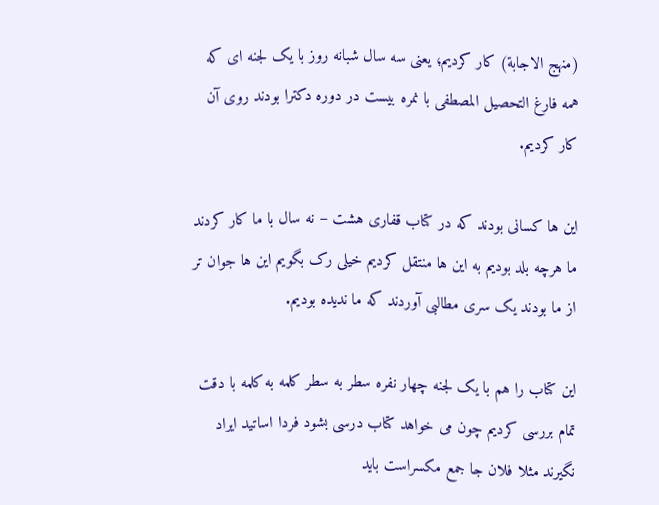(منهج الاجابة) کار کردیم؛ یعنی سه سال شبانه روز با یک لجنه ای که همه فارغ التحصیل المصطفی با نمره بیست در دوره دکترا بودند روی آن کار کردیم.

این ها کسانی بودند که در کتاب قفاری هشت – نه سال با ما کار کردند ما هرچه بلد بودیم به این ها منتقل کردیم خیلی رک بگویم این ها جوان تر از ما بودند یک سری مطالبی آوردند که ما ندیده بودیم.

این کتاب را هم با یک لجنه چهار نفره سطر به سطر کلمه به کلمه با دقت تمام بررسی کردیم چون می خواهد کتاب درسی بشود فردا اساتید ایراد نگیرند مثلا فلان جا جمع مکسراست باید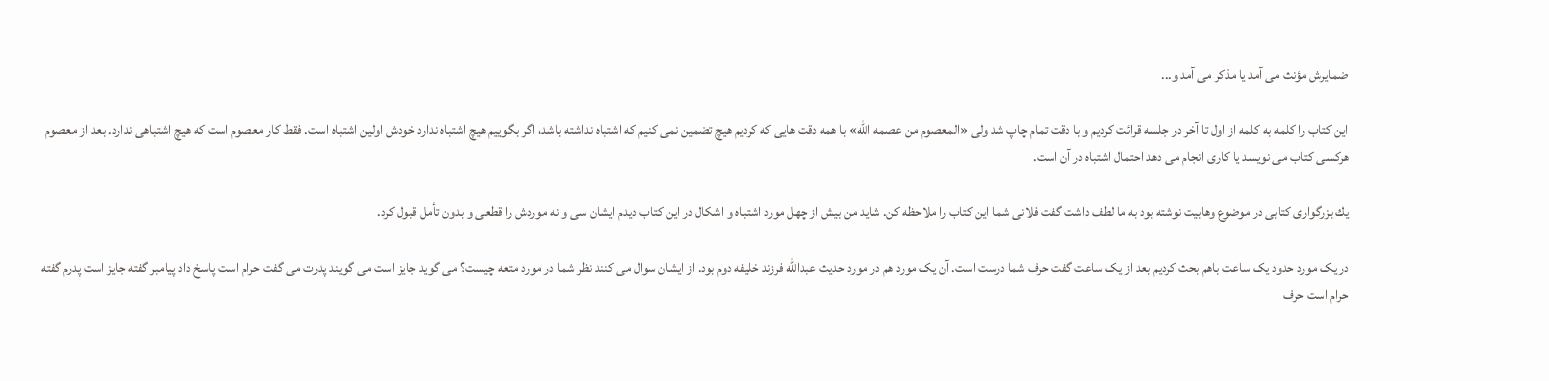ضمایرش مؤنث می آمد یا مذکر می آمد و...

این کتاب را کلمه به کلمه از اول تا آخر در جلسه قرائت کردیم و با دقت تمام چاپ شد ولی «المعصوم من عصمه الله» با همه دقت هایی که کردیم هیچ تضمین نمی کنیم که اشتباه نداشته باشد، اگر بگوییم هیچ اشتباه ندارد خودش اولین اشتباه است. فقط کار معصوم است که هیچ اشتباهی ندارد. بعد از معصوم هرکسی کتاب می نویسد یا کاری انجام می دهد احتمال اشتباه در آن است.

يك بزرگواری کتابی در موضوع وهابیت نوشته بود به ما لطف داشت گفت فلانی شما این کتاب را ملاحظه کن. شاید من بیش از چهل مورد اشتباه و اشکال در این کتاب دیدم ایشان سی و نه موردش را قطعی و بدون تأمل قبول کرد.

در یک مورد حدود یک ساعت باهم بحث کردیم بعد از یک ساعت گفت حرف شما درست است. آن یک مورد هم در مورد حدیث عبدالله فرزند خلیفه دوم بود. از ایشان سوال می کنند نظر شما در مورد متعه چیست؟ می گوید جایز است می گویند پدرت می گفت حرام است پاسخ داد پیامبر گفته جایز است پدرم گفته حرام است حرف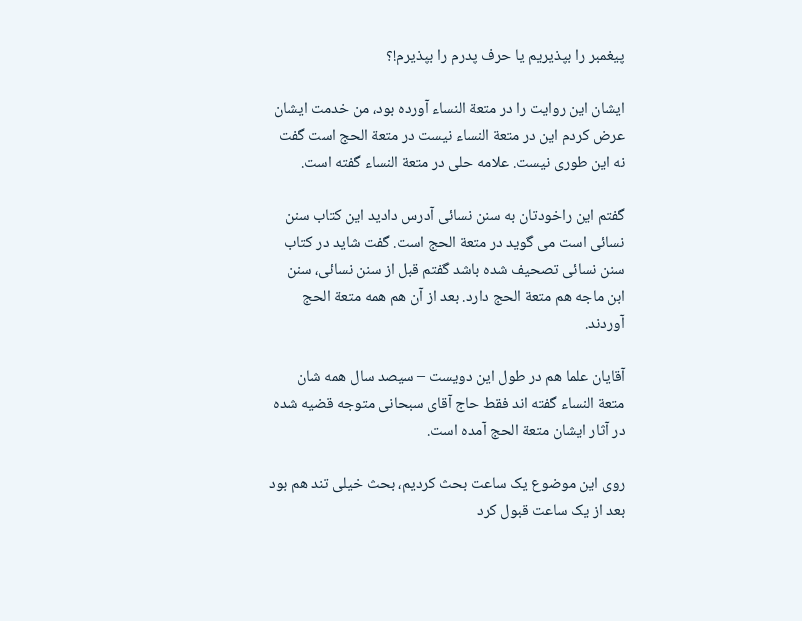پیغمبر را بپذیریم یا حرف پدرم را بپذیرم!؟

ایشان این روایت را در متعة النساء آورده بود، من خدمت ایشان عرض کردم این در متعة النساء نیست در متعة الحج است گفت نه این طوری نیست. علامه حلی در متعة النساء گفته است.

گفتم این راخودتان به سنن نسائی آدرس دادید این کتاب سنن نسائی است می گوید در متعة الحج است. گفت شاید در کتاب سنن نسائی تصحیف شده باشد گفتم قبل از سنن نسائی، سنن ابن ماجه هم متعة الحج دارد. بعد از آن هم همه متعة الحج آوردند.

آقایان علما هم در طول این دویست – سیصد سال همه شان متعة النساء گفته اند فقط حاج آقای سبحانی متوجه قضیه شده در آثار ایشان متعة الحج آمده است.

روی این موضوع یک ساعت بحث کردیم، بحث خیلی تند هم بود بعد از یک ساعت قبول کرد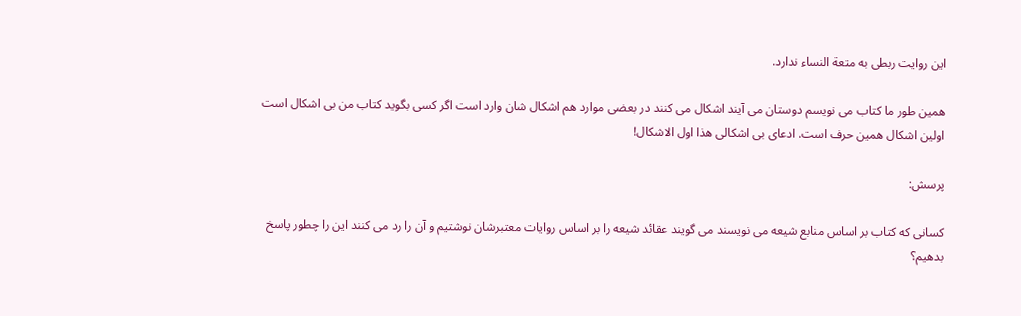این روایت ربطی به متعة النساء ندارد.

همین طور ما کتاب می نویسم دوستان می آیند اشکال می کنند در بعضی موارد هم اشکال شان وارد است اگر کسی بگوید کتاب من بی اشکال است اولین اشکال همین حرف است. ادعای بی اشکالی هذا اول الاشکال!

پرسش:

کسانی که کتاب بر اساس منابع شیعه می نویسند می گویند عقائد شیعه را بر اساس روایات معتبرشان نوشتیم و آن را رد می کنند این را چطور پاسخ بدهیم؟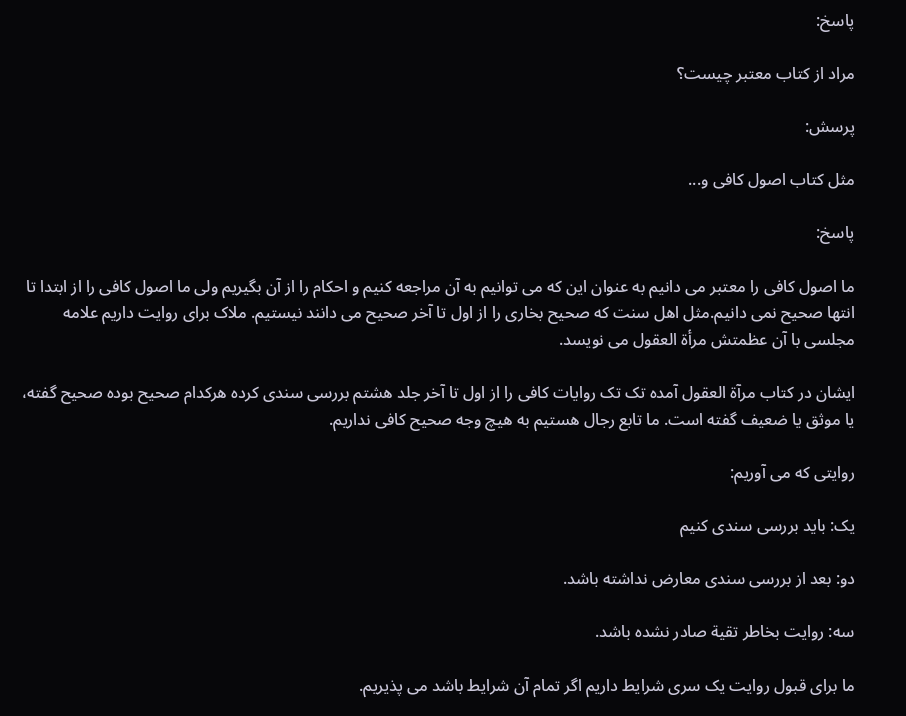پاسخ:

مراد از کتاب معتبر چیست؟

پرسش:

مثل کتاب اصول کافی و...

پاسخ:

ما اصول کافی را معتبر می دانیم به عنوان این که می توانیم به آن مراجعه کنیم و احکام را از آن بگیریم ولی ما اصول کافی را از ابتدا تا انتها صحيح نمی دانیم.مثل اهل سنت كه صحیح بخاری را از اول تا آخر صحیح می دانند نیستیم. ملاک برای روایت داریم علامه مجلسی با آن عظمتش مرأة العقول می نویسد.

ایشان در کتاب مرآة العقول آمده تک تک روایات کافی را از اول تا آخر جلد هشتم بررسی سندی کرده هرکدام صحیح بوده صحیح گفته، یا موثق یا ضعیف گفته است. ما تابع رجال هستیم به هیچ وجه صحیح کافی نداریم.

روایتی که می آوریم:

یک: باید بررسی سندی کنیم

دو: بعد از بررسی سندی معارض نداشته باشد.

سه: روایت بخاطر تقیة صادر نشده باشد.

ما برای قبول روایت یک سری شرایط داریم اگر تمام آن شرایط باشد می پذیریم.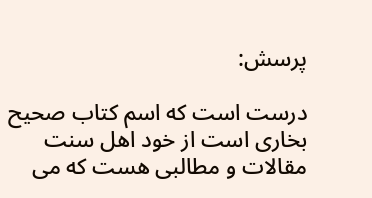پرسش:

درست است که اسم کتاب صحیح بخاری است از خود اهل سنت مقالات و مطالبی هست که می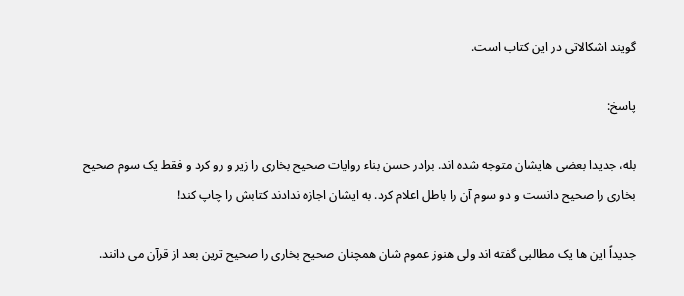گویند اشکالاتی در این کتاب است.

پاسخ:

بله، جدیدا بعضی هایشان متوجه شده اند. برادر حسن بناء روایات صحیح بخاری را زیر و رو کرد و فقط یک سوم صحیح بخاری را صحیح دانست و دو سوم آن را باطل اعلام کرد. به ایشان اجازه ندادند کتابش را چاپ کند!

جدیداً این ها یک مطالبی گفته اند ولی هنوز عموم شان همچنان صحیح بخاری را صحیح ترین بعد از قرآن می دانند.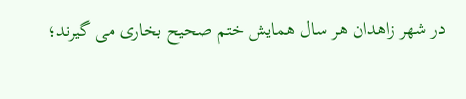در شهر زاهدان هر سال همایش ختم صحیح بخاری می گیرند؛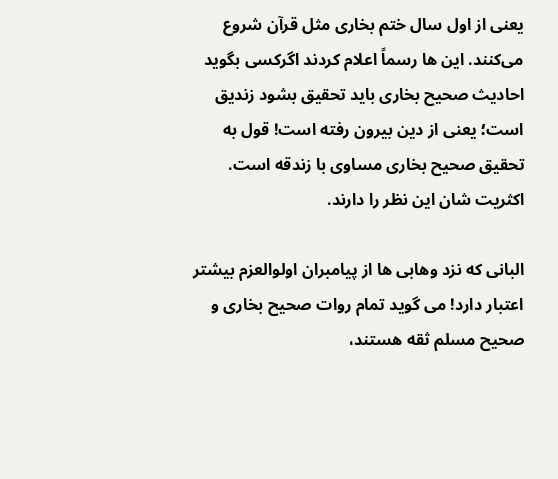یعنی از اول سال ختم بخاری مثل قرآن شروع می‌کنند. این ها رسماً اعلام کردند اگرکسی بگوید احادیث صحیح بخاری باید تحقیق بشود زندیق است؛ یعنی از دین بیرون رفته است! قول به تحقیق صحیح بخاری مساوی با زندقه است. اکثریت شان این نظر را دارند.

البانی که نزد وهابی ها از پیامبران اولوالعزم بیشتر اعتبار دارد! می گوید تمام روات صحیح بخاری و صحیح مسلم ثقه هستند،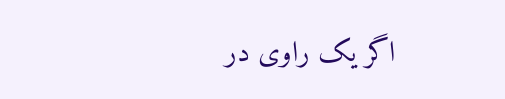اگر یک راوی در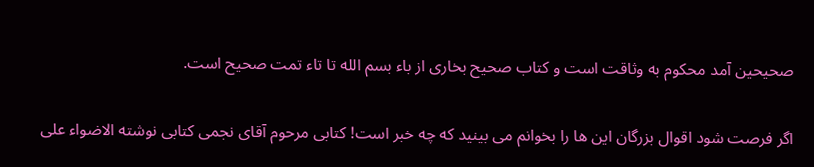صحیحین آمد محکوم به وثاقت است و کتاب صحیح بخاری از باء بسم الله تا تاء تمت صحیح است.

اگر فرصت شود اقوال بزرگان این ها را بخوانم می بینید که چه خبر است! کتابی مرحوم آقای نجمی کتابی نوشته الاضواء علی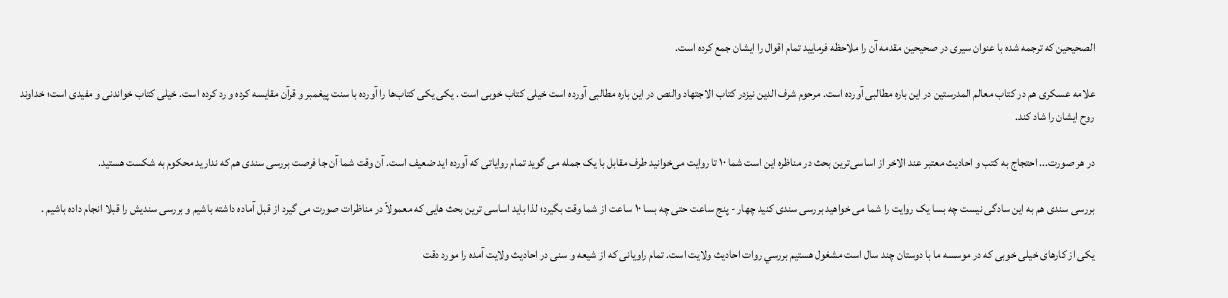الصحیحین که ترجمه شده با عنوان سیری در صحیحین مقدمه آن را ملاحظه فرمایید تمام اقوال را ایشان جمع کرده است.

علامه عسکری هم در کتاب معالم المدرستین در این باره مطالبی آورده است. مرحوم شرف الدین نیزدر کتاب الاجتهاد والنص در این باره مطالبی آورده است خیلی کتاب خوبی است . یکی یکی کتاب‌ها را آورده با سنت پیغمبر و قرآن مقایسه کرده و رد کرده است. خیلی کتاب خواندنی و مفیدی است؛ خداوند روح ایشان را شاد کند.

در هر صورت... احتجاج به کتب و احادیث معتبر عند الاخر از اساسی‌ترین بحث در مناظره این است شما ۱۰ تا روایت می‌خوانید طرف مقابل با یک جمله می گوید تمام روایاتی که آورده اید ضعیف است. آن وقت شما آن جا فرصت بررسی سندی هم که ندارید محکوم به شکست هستید.

بررسی سندی هم به این سادگی نیست چه بسا یک روایت را شما می ‌خواهید بررسی سندی کنید چهار - پنج ساعت حتی چه بسا ۱۰ ساعت از شما وقت بگیرد؛ لذا باید اساسی ترین بحث هایی که معمولاً در مناظرات صورت می گیرد از قبل آماده داشته باشیم و بررسی سندیش را قبلا انجام داده باشیم .

یکی از کارهای خیلی خوبی که در موسسه ما با دوستان چند سال است مشغول هستیم بررسي روات احادیث ولایت است. تمام راویانی که از شیعه و سنی در احادیث ولایت آمده را مورد دقت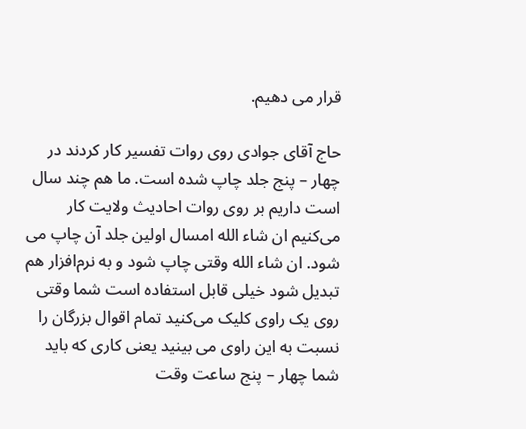قرار می دهیم.

حاج آقای جوادی روی روات تفسیر کار کردند در چهار – پنج جلد چاپ شده است. ما هم چند سال است داریم بر روی روات احادیث ولایت کار می‌کنیم ان شاء الله امسال اولین جلد آن چاپ می شود. ان شاء الله وقتی چاپ شود و به نرم‌افزار هم تبدیل شود خیلی قابل استفاده است شما وقتی روی یک راوی کلیک می‌کنید تمام اقوال بزرگان را نسبت به این راوی می بینید یعنی کاری که باید شما چهار – پنج ساعت وقت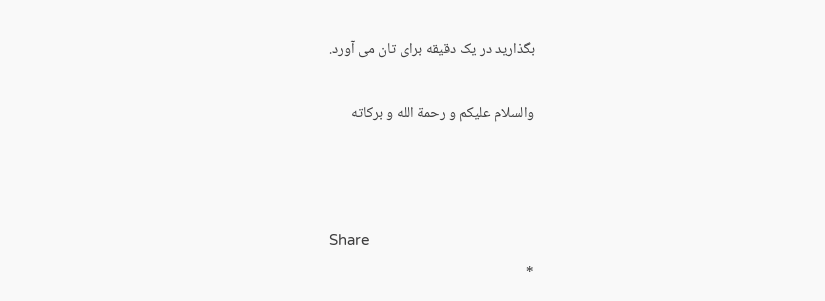بگذارید در یک دقیقه برای تان می آورد.

والسلام علیکم و رحمة الله و برکاته



Share
*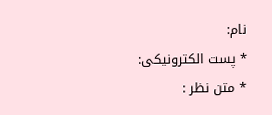نام:
* پست الکترونیکی:
* متن نظر :